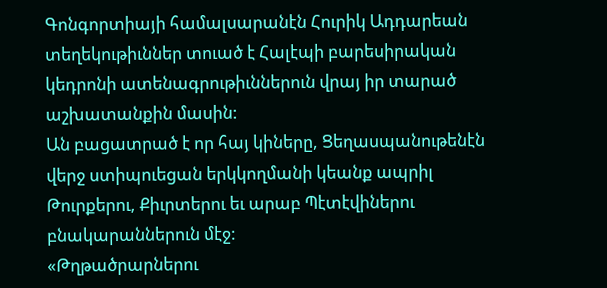Գոնգորտիայի համալսարանէն Հուրիկ Ադդարեան տեղեկութիւններ տուած է Հալէպի բարեսիրական կեդրոնի ատենագրութիւններուն վրայ իր տարած աշխատանքին մասին:
Ան բացատրած է որ հայ կիները, Ցեղասպանութենէն վերջ ստիպուեցան երկկողմանի կեանք ապրիլ Թուրքերու, Քիւրտերու եւ արաբ Պէտէվիներու բնակարաններուն մէջ:
«Թղթածրարներու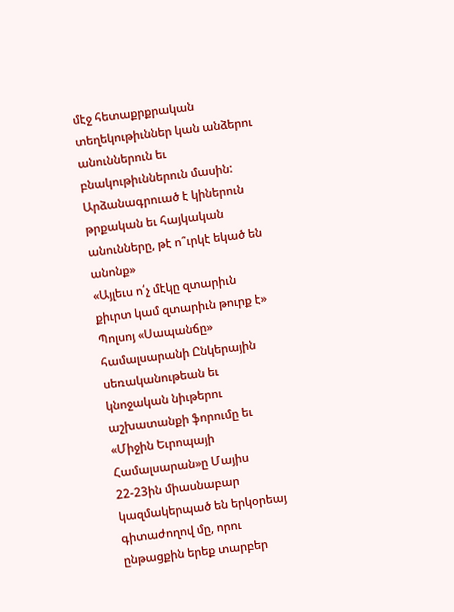մէջ հետաքրքրական տեղեկութիւններ կան անձերու անուններուն եւ բնակութիւններուն մասին: Արձանագրուած է կիներուն թրքական եւ հայկական անունները, թէ ո՞ւրկէ եկած են անոնք»
«Այլեւս ո՛չ մէկը զտարիւն քիւրտ կամ զտարիւն թուրք է» Պոլսոյ «Սապանճը» համալսարանի Ընկերային սեռականութեան եւ կնոջական նիւթերու աշխատանքի ֆորումը եւ «Միջին Եւրոպայի Համալսարան»ը Մայիս 22-23ին միասնաբար կազմակերպած են երկօրեայ գիտաժողով մը, որու ընթացքին երեք տարբեր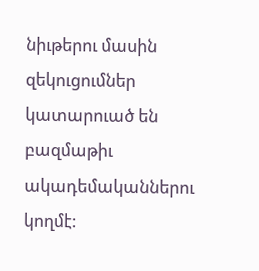նիւթերու մասին զեկուցումներ կատարուած են բազմաթիւ ակադեմականներու կողմէ: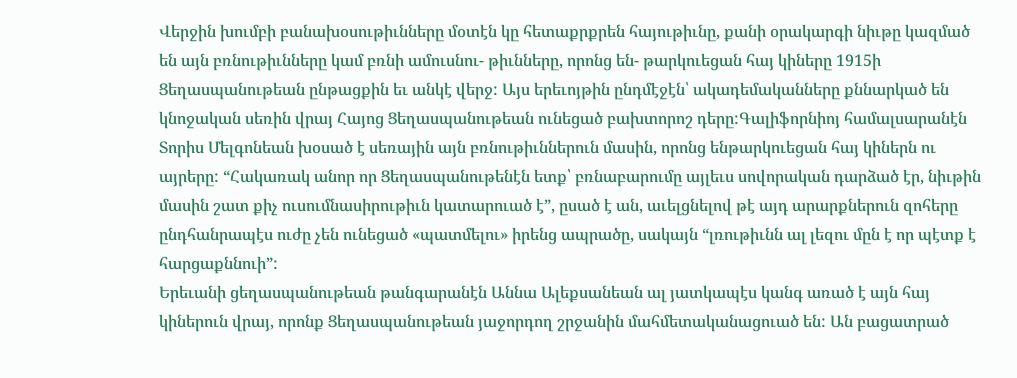Վերջին խումբի բանախօսութիւնները մօտէն կը հետաքրքրեն հայութիւնը, քանի օրակարգի նիւթը կազմած են այն բռնութիւնները կամ բռնի ամուսնու- թիւնները, որոնց են- թարկուեցան հայ կիները 1915ի Ցեղասպանութեան ընթացքին եւ անկէ վերջ: Այս երեւոյթին ընդմէջէն՝ ակադեմականները քննարկած են կնոջական սեռին վրայ Հայոց Ցեղասպանութեան ունեցած բախտորոշ դերը:Գալիֆորնիոյ համալսարանէն Տորիս Մելգոնեան խօսած է սեռային այն բռնութիւններուն մասին, որոնց ենթարկուեցան հայ կիներն ու այրերը: “Հակառակ անոր որ Ցեղասպանութենէն ետք՝ բռնաբարումը այլեւս սովորական դարձած էր, նիւթին մասին շատ քիչ ուսումնասիրութիւն կատարուած է”, ըսած է ան, աւելցնելով թէ այդ արարքներուն զոհերը ընդհանրապէս ուժը չեն ունեցած «պատմելու» իրենց ապրածը, սակայն “լռութիւնն ալ լեզու մըն է որ պէտք է հարցաքննուի”:
Երեւանի ցեղասպանութեան թանգարանէն Աննա Ալեքսանեան ալ յատկապէս կանգ առած է այն հայ կիներուն վրայ, որոնք Ցեղասպանութեան յաջորդող շրջանին մահմետականացուած են: Ան բացատրած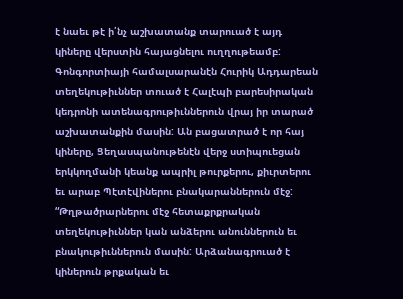է նաեւ թէ ի՛նչ աշխատանք տարուած է այդ կիները վերստին հայացնելու ուղղութեամբ:
Գոնգորտիայի համալսարանէն Հուրիկ Ադդարեան տեղեկութիւններ տուած է Հալէպի բարեսիրական կեդրոնի ատենագրութիւններուն վրայ իր տարած աշխատանքին մասին: Ան բացատրած է որ հայ կիները, Ցեղասպանութենէն վերջ ստիպուեցան երկկողմանի կեանք ապրիլ թուրքերու, քիւրտերու եւ արաբ Պէտէվիներու բնակարաններուն մէջ: “Թղթածրարներու մէջ հետաքրքրական տեղեկութիւններ կան անձերու անուններուն եւ բնակութիւններուն մասին: Արձանագրուած է կիներուն թրքական եւ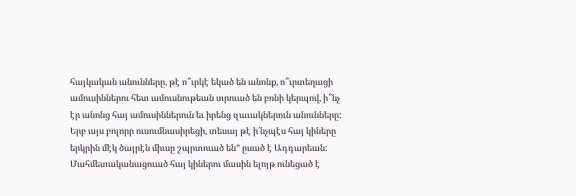հայկական անունները, թէ ո՞ւրկէ եկած են անոնք, ո՞ւրտեղացի ամուսիններու հետ ամուսնութեան տրուած են բռնի կերպով, ի՞նչ էր անոնց հայ ամուսիններուն եւ իրենց զաւակներուն անունները: Երբ այս բոլորր ուսումնասիրեցի, տեսայ թէ ի՛նչպէս հայ կիները երկրին մէկ ծայրէն միւսը շպրտուած են” ըսած է Ադդարեան: Մահմետականացուած հայ կիներու մասին ելոյթ ունեցած է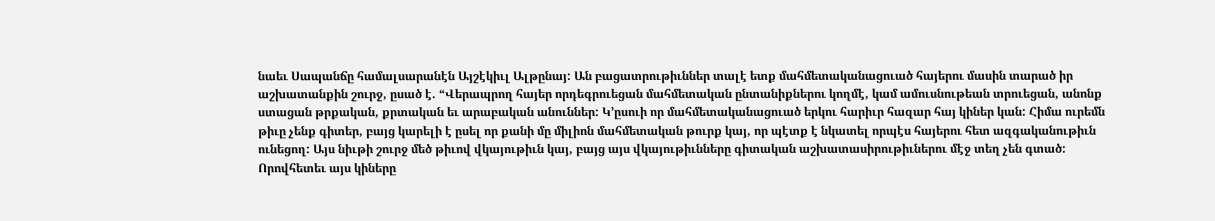նաեւ Սապանճը համալսարանէն Այշէկիւլ Ալթընայ: Ան բացատրութիւններ տալէ ետք մահմետականացուած հայերու մասին տարած իր աշխատանքին շուրջ, ըսած է. “Վերապրող հայեր որդեգրուեցան մահմետական ընտանիքներու կողմէ, կամ ամուսնութեան տրուեցան, անոնք ստացան թրքական, քրտական եւ արաբական անուններ: Կ’ըսուի որ մահմետականացուած երկու հարիւր հազար հայ կիներ կան: Հիմա ուրեմն թիւը չենք գիտեր, բայց կարելի է ըսել որ քանի մը միլիոն մահմետական թուրք կայ, որ պէտք է նկատել որպէս հայերու հետ ազգականութիւն ունեցող: Այս նիւթի շուրջ մեծ թիւով վկայութիւն կայ, բայց այս վկայութիւնները գիտական աշխատասիրութիւներու մէջ տեղ չեն գտած: Որովհետեւ այս կիները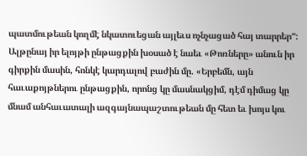պատմութեան կողմէ նկատուեցան այլեւս ոչնչացած հայ տարրեր”:
Ալթընայ իր ելոյթի ընթացքին խօսած է նաեւ «Թոռները» անուն իր գիրքին մասին, հոնկէ կարդալով բաժին մը. «Երբեմն, այն հաւաքոյթներու ընթացքին, որոնց կը մասնակցիմ, դէմ դիմաց կը մնամ անհաւատալի ազգայնապաշտութեան մը հետ եւ խոյս կու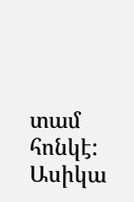տամ հոնկէ: Ասիկա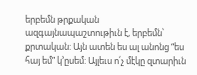երբեմն թրքական ազգայնապաշտութիւն է, երբեմն՝ քրտական: Այն ատեն ես ալ անոնց “ես հայ եմ” կ’ըսեմ: Այլեւս ո՛չ մէկը զտարիւն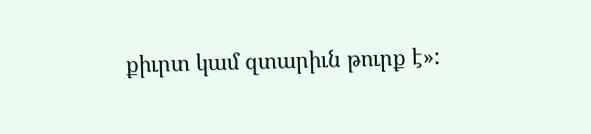քիւրտ կամ զտարիւն թուրք է»: